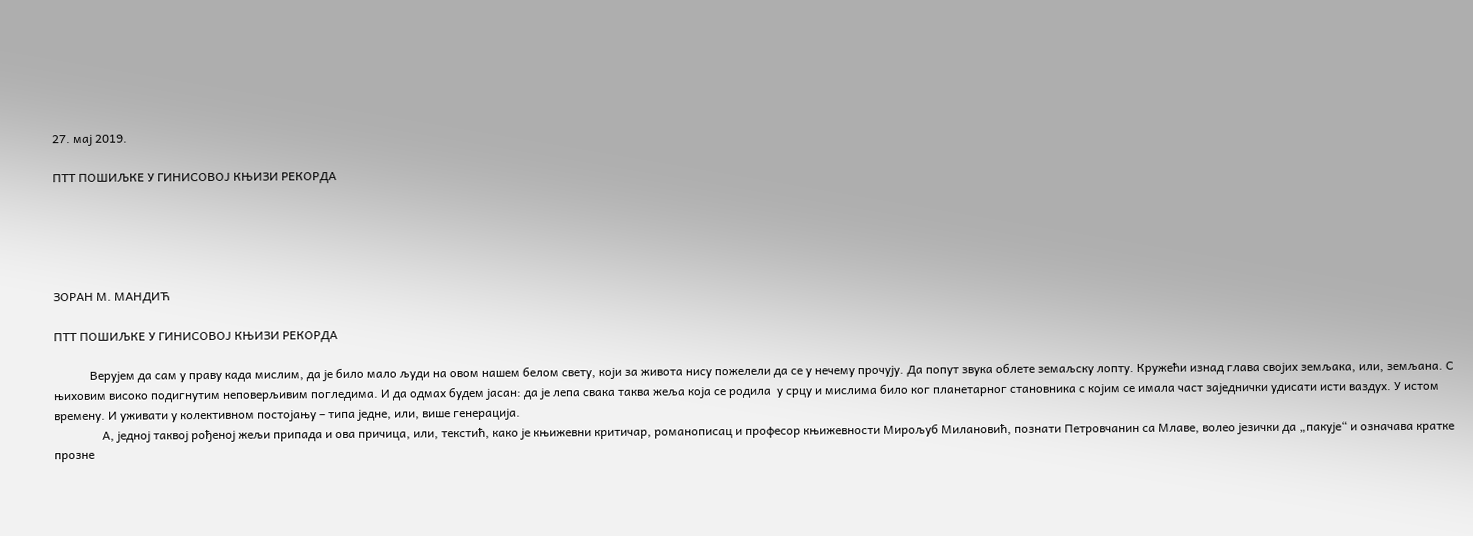27. мај 2019.

ПТТ ПОШИЉКЕ У ГИНИСОВОЈ КЊИЗИ РЕКОРДА





ЗОРАН М. МАНДИЋ

ПТТ ПОШИЉКЕ У ГИНИСОВОЈ КЊИЗИ РЕКОРДА

            Верујем да сам у праву када мислим, да је било мало људи на овом нашем белом свету, који за живота нису пожелели да се у нечему прочују. Да попут звука облете земаљску лопту. Кружећи изнад глава својих земљака, или, земљана. С њиховим високо подигнутим неповерљивим погледима. И да одмах будем јасан: да је лепа свака таква жеља која се родила  у срцу и мислима било ког планетарног становника с којим се имала част заједнички удисати исти ваздух. У истом времену. И уживати у колективном постојању – типа једне, или, више генерација.
                А, једној таквој рођеној жељи припада и ова причица, или, текстић, како је књижевни критичар, романописац и професор књижевности Мирољуб Милановић, познати Петровчанин са Млаве, волео језички да „пакује“ и означава кратке прозне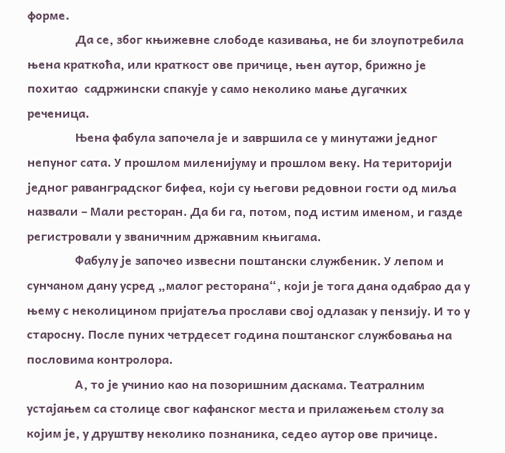форме.
                Да се, због књижевне слободе казивања, не би злоупотребила њена краткоћа, или краткост ове причице, њен аутор, брижно је похитао  садржински спакује у само неколико мање дугачких реченица.
                Њена фабула започела је и завршила се у минутажи једног непуног сата. У прошлом миленијуму и прошлом веку. На територији једног раванградског бифеа, који су његови редовнои гости од миља назвали – Мали ресторан. Да би га, потом, под истим именом, и газде регистровали у званичним државним књигама.
                Фабулу је започео извесни поштански службеник. У лепом и сунчаном дану усред „малог ресторана“, који је тога дана одабрао да у њему с неколицином пријатеља прослави свој одлазак у пензију. И то у старосну. После пуних четрдесет година поштанског службовања на пословима контролора.
                А, то је учинио као на позоришним даскама. Театралним устајањем са столице свог кафанског места и прилажењем столу за којим је, у друштву неколико познаника, седео аутор ове причице.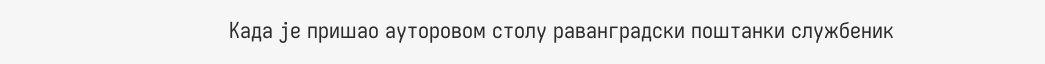Када је пришао ауторовом столу раванградски поштанки службеник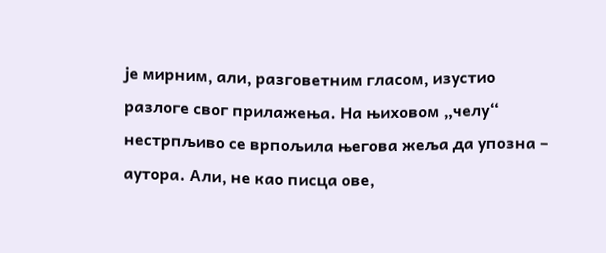је мирним, али, разговетним гласом, изустио разлоге свог прилажења. На њиховом „челу“ нестрпљиво се врпољила његова жеља да упозна – аутора. Али, не као писца ове,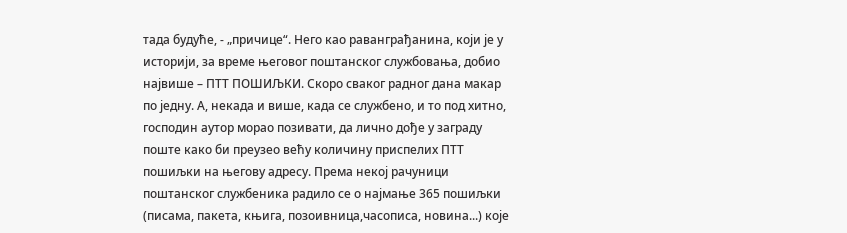тада будуће, - „причице“. Него као раванграђанина, који је у историји, за време његовог поштанског службовања, добио највише – ПТТ ПОШИЉКИ. Скоро сваког радног дана макар по једну. А, некада и више, када се службено, и то под хитно, господин аутор морао позивати, да лично дође у заграду поште како би преузео већу количину приспелих ПТТ пошиљки на његову адресу. Према некој рачуници поштанског службеника радило се о најмање 365 пошиљки (писама, пакета, књига, позоивница,часописа, новина...) које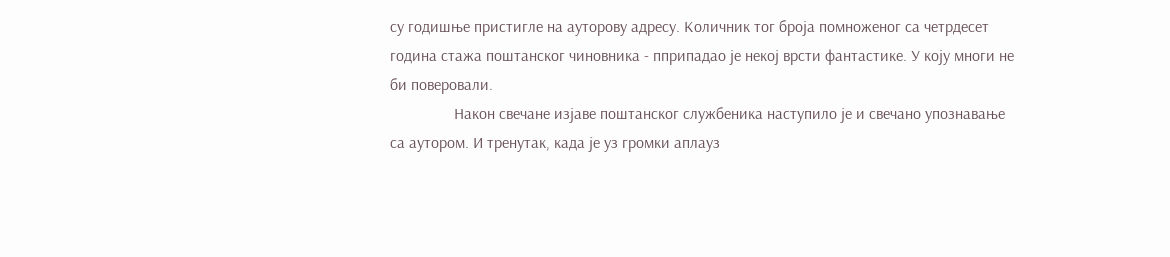су годишње пристигле на ауторову адресу. Количник тог броја помноженог са четрдесет година стажа поштанског чиновника - пприпадао је некој врсти фантастике. У коју многи не би поверовали.
                Након свечане изјаве поштанског службеника наступило је и свечано упознавање са аутором. И тренутак, када је уз громки аплауз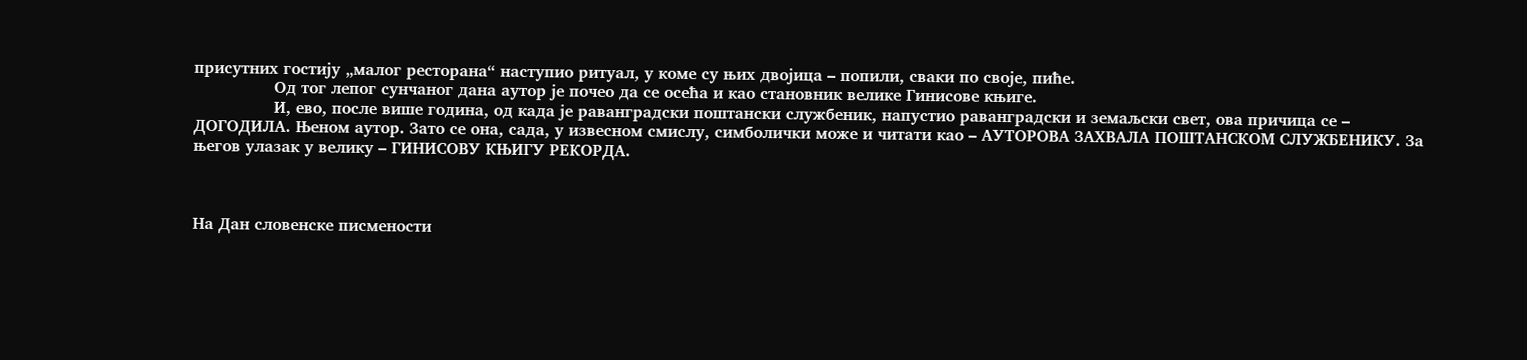присутних гостију „малог ресторана“ наступио ритуал, у коме су њих двојица – попили, сваки по своје, пиће.
                Од тог лепог сунчаног дана аутор је почео да се осећа и као становник велике Гинисове књиге.
                И, ево, после више година, од када је раванградски поштански службеник, напустио раванградски и земаљски свет, ова причица се – ДОГОДИЛА. Њеном аутор. Зато се она, сада, у извесном смислу, симболички може и читати као – АУТОРОВА ЗАХВАЛА ПОШТАНСКОМ СЛУЖБЕНИКУ. За његов улазак у велику – ГИНИСОВУ КЊИГУ РЕКОРДА.



На Дан словенске писмености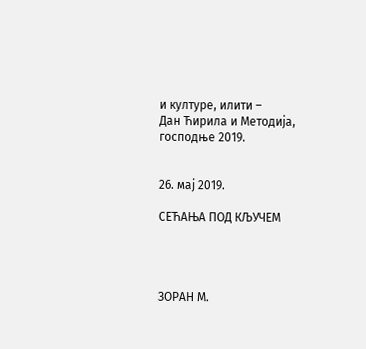и културе, илити –
Дан Ћирила и Методија, господње 2019.


26. мај 2019.

СЕЋАЊА ПОД КЉУЧЕМ




ЗОРАН М.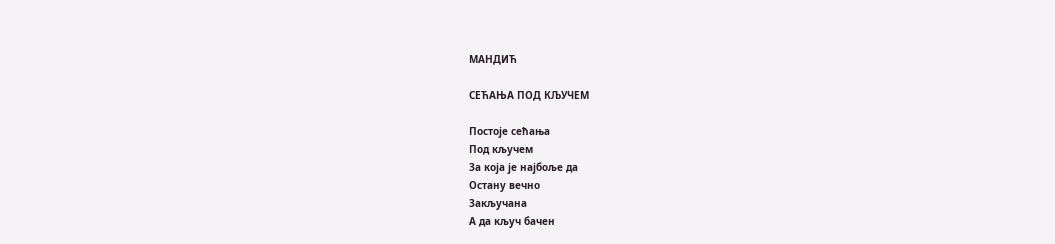МАНДИЋ

СЕЋАЊА ПОД КЉУЧЕМ

Постоје сећања
Под кључем
За која је најбоље да
Остану вечно
Закључана
А да кључ бачен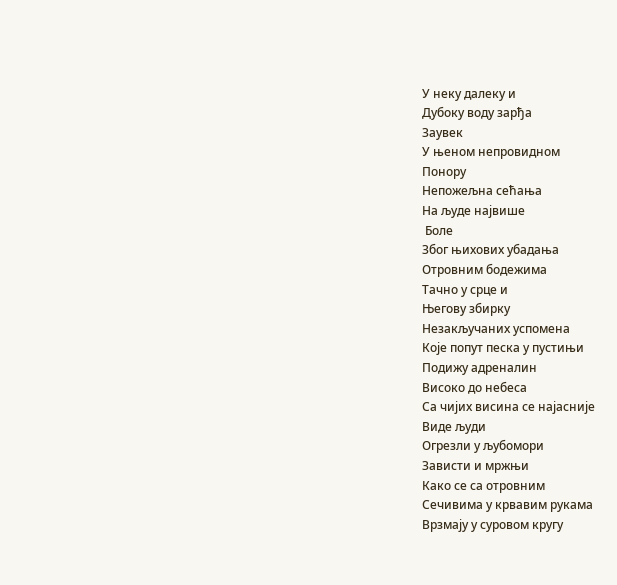У неку далеку и
Дубоку воду зарђа
Заувек
У њеном непровидном
Понору
Непожељна сећања
На људе највише
 Боле
Због њихових убадања
Отровним бодежима
Тачно у срце и
Његову збирку
Незакључаних успомена
Које попут песка у пустињи
Подижу адреналин
Високо до небеса
Са чијих висина се најасније
Виде људи
Огрезли у љубомори
Зависти и мржњи
Како се са отровним
Сечивима у крвавим рукама
Врзмају у суровом кругу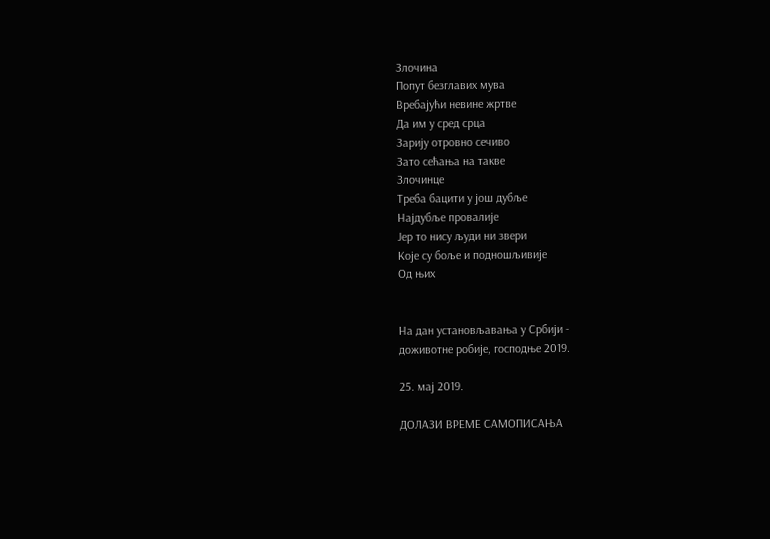Злочина
Попут безглавих мува
Вребајући невине жртве
Да им у сред срца
Зарију отровно сечиво
Зато сећања на такве
Злочинце
Треба бацити у још дубље
Најдубље провалије
Јер то нису људи ни звери
Које су боље и подношљивије
Од њих


На дан установљавања у Србији -
доживотне робије, господње 2019.

25. мај 2019.

ДОЛАЗИ ВРЕМЕ САМОПИСАЊА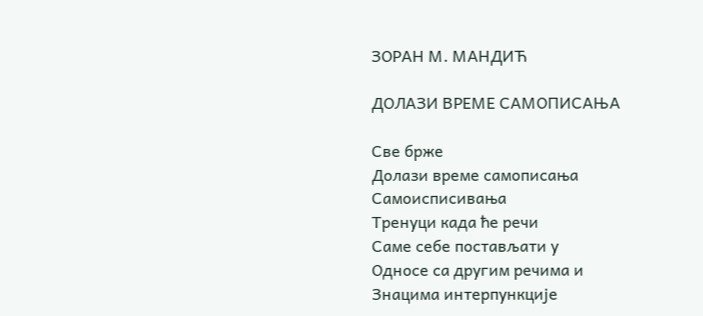ЗОРАН М. МАНДИЋ

ДОЛАЗИ ВРЕМЕ САМОПИСАЊА

Све брже
Долази време самописања
Самоисписивања
Тренуци када ће речи
Саме себе постављати у
Односе са другим речима и
Знацима интерпункције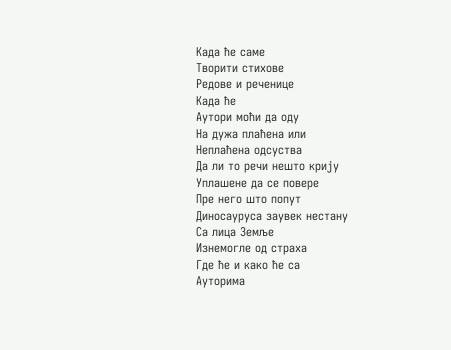Када ће саме
Творити стихове
Редове и реченице
Када ће
Аутори моћи да оду
На дужа плаћена или
Неплаћена одсуства
Да ли то речи нешто крију
Уплашене да се повере
Пре него што попут
Диносауруса заувек нестану
Са лица Земље
Изнемогле од страха
Где ће и како ће са
Ауторима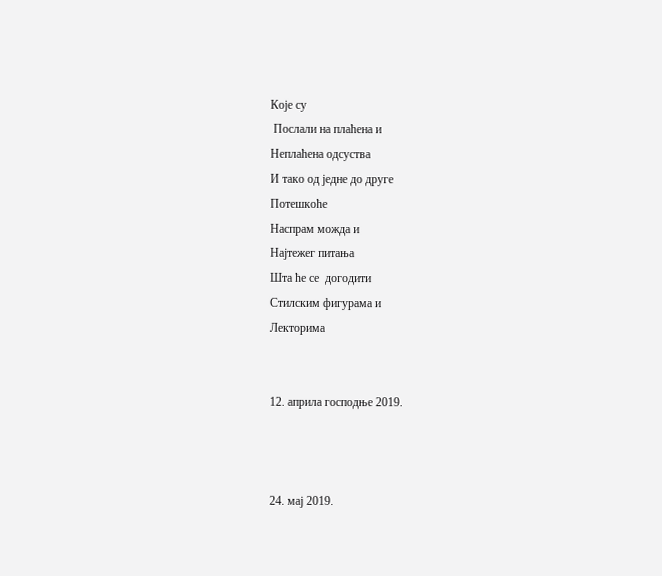Које су
 Послали на плаћена и
Неплаћена одсуства
И тако од једне до друге
Потешкоће
Наспрам можда и
Најтежег питања
Шта ће се  догодити
Стилским фигурама и
Лекторима


12. априла господње 2019.



24. мај 2019.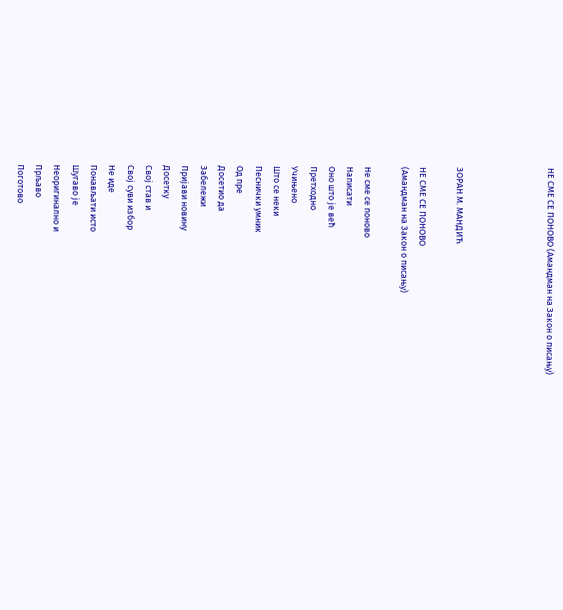НЕ СМЕ СЕ ПОНОВО (Амандман на Закон о писању)




ЗОРАН М. МАНДИЋ

НЕ СМЕ СЕ ПОНОВО
(Амандман на Закон о писању)

Не сме се поново
Написати
Оно што је већ
Претходно
Учињено
Што се неки
Песнички умник
Од пре
Досетио да
Забележи
Пријави новину
Досетку
Свој став и
Свој суви избор
Не иде
Понављати исто
Шугаво је
Неоригинално и
Прљаво
Поготово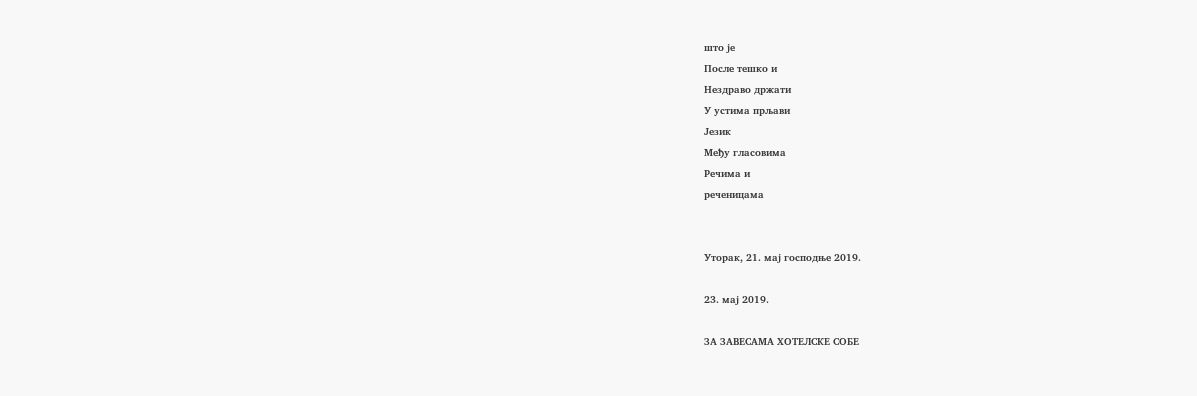што је
После тешко и
Нездраво држати
У устима прљави
Језик
Међу гласовима
Речима и
реченицама


Уторак, 21. мај господње 2019.

23. мај 2019.

ЗА ЗАВЕСАМА ХОТЕЛСКЕ СОБЕ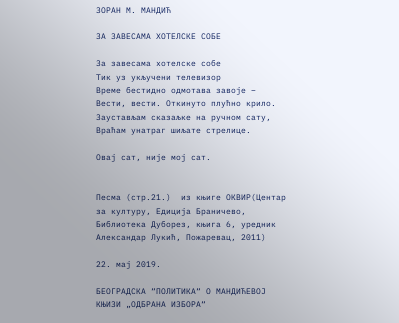ЗОРАН М. МАНДИЋ

ЗА ЗАВЕСАМА ХОТЕЛСКЕ СОБЕ

За завесама хотелске собе
Тик уз укључени телевизор
Време бестидно одмотава завоје –
Вести, вести. Откинуто плућно крило.
Заустављам сказаљке на ручном сату,
Враћам унатраг шиљате стрелице.

Овај сат, није мој сат.


Песма (стр.21.)  из књиге ОКВИР(Центар за културу, Едиција Браничево, Библиотека Дуборез, књига 6, уредник Александар Лукић, Пожаревац, 2011)

22. мај 2019.

БЕОГРАДСКА “ПОЛИТИКА“ О МАНДИЋЕВОЈ КЊИЗИ „ОДБРАНА ИЗБОРА“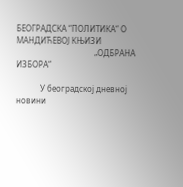БЕОГРАДСКА “ПОЛИТИКА“ О МАНДИЋЕВОЈ КЊИЗИ
                                       „ОДБРАНА ИЗБОРА“

            У београдској дневној новини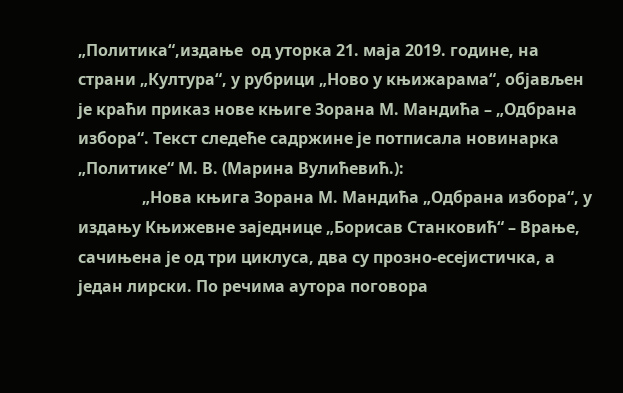„Политика“,издање  од уторка 21. маја 2019. године, на страни „Култура“, у рубрици „Ново у књижарама“, објављен је краћи приказ нове књиге Зорана М. Мандића – „Одбрана избора“. Текст следеће садржине је потписала новинарка „Политике“ М. В. (Марина Вулићевић.):
                „Нова књига Зорана М. Мандића „Одбрана избора“, у издању Књижевне заједнице „Борисав Станковић“ – Врање, сачињена је од три циклуса, два су прозно-есејистичка, а један лирски. По речима аутора поговора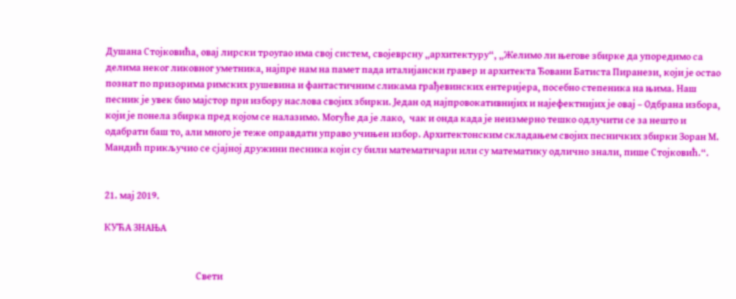Душана Стојковића, овај лирски троугао има свој систем, својеврсну „архитектуру“, „Желимо ли његове збирке да упоредимо са делима неког ликовног уметника, најпре нам на памет пада италијански гравер и архитекта Ђовани Батиста Пиранези, који је остао познат по призорима римских рушевина и фантастичним сликама грађевинских ентеријера, посебно степеника на њима. Наш песник је увек био мајстор при избору наслова својих збирки. Један од најпровокативнијих и најефектнијих је овај – Одбрана избора, који је понела збирка пред којом се налазимо. Могуће да је лако,  чак и онда када је неизмерно тешко одлучити се за нешто и одабрати баш то, али много је теже оправдати управо учињен избор. Архитектонским складањем својих песничких збирки Зоран М. Мандић прикључио се сјајној дружини песника који су били математичари или су математику одлично знали, пише Стојковић.“.


21. мај 2019.

КУЋА ЗНАЊА


                                              Свети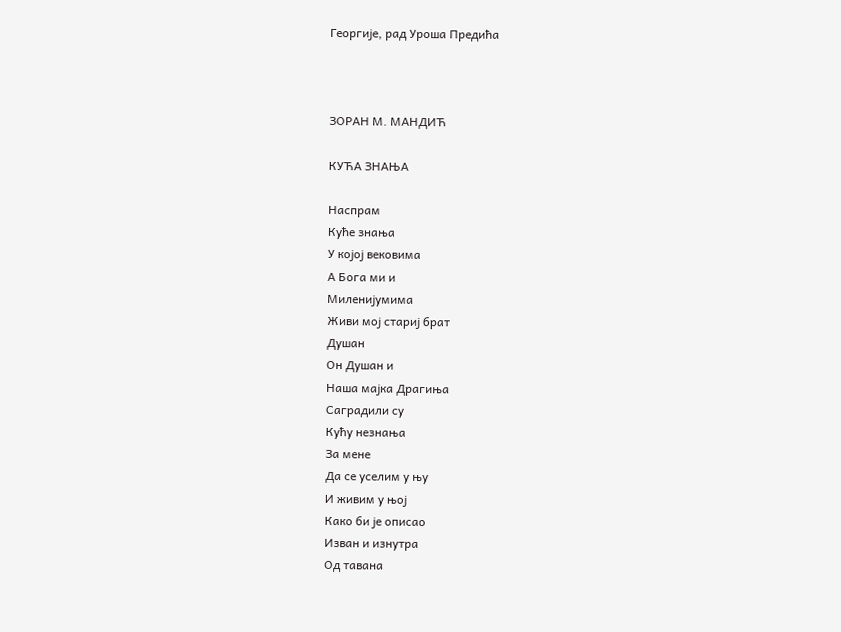Георгије, рад Уроша Предића



ЗОРАН М. МАНДИЋ

КУЋА ЗНАЊА

Наспрам
Куће знања
У којој вековима
А Бога ми и
Миленијумима
Живи мој стариј брат
Душан
Он Душан и
Наша мајка Драгиња
Саградили су
Кућу незнања
За мене
Да се уселим у њу
И живим у њој
Како би је описао
Изван и изнутра
Од тавана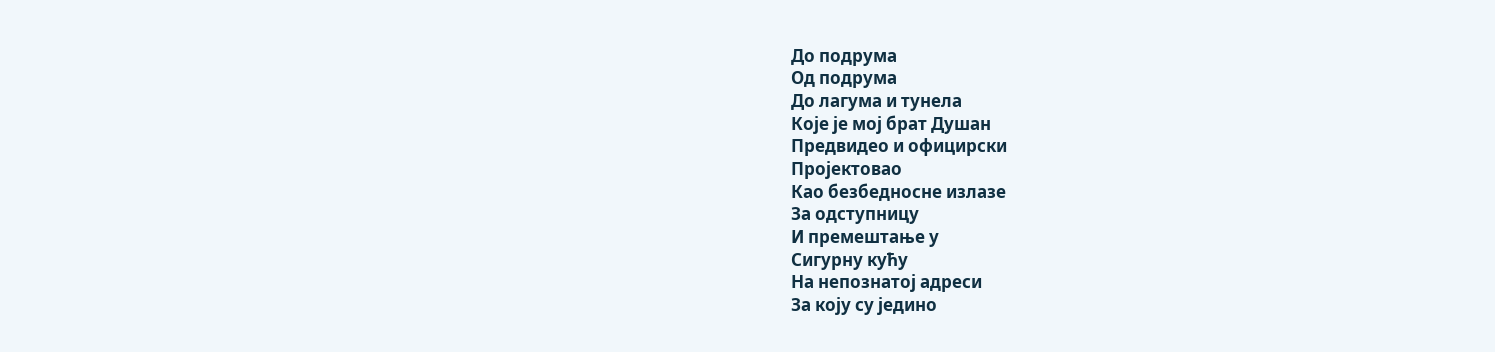До подрума
Од подрума
До лагума и тунела
Које је мој брат Душан
Предвидео и официрски
Пројектовао
Као безбедносне излазе
За одступницу
И премештање у
Сигурну кућу
На непознатој адреси
За коју су једино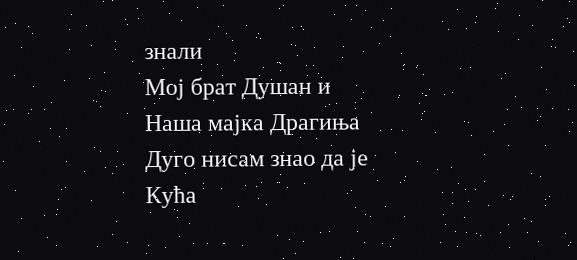знали
Мој брат Душан и
Наша мајка Драгиња
Дуго нисам знао да је
Кућа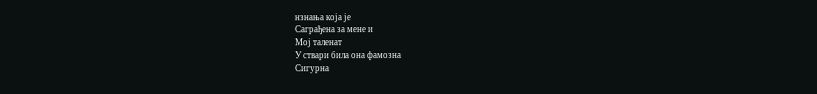нзнања која је
Саграђена за мене и
Мој таленат
У ствари била она фамозна
Сигурна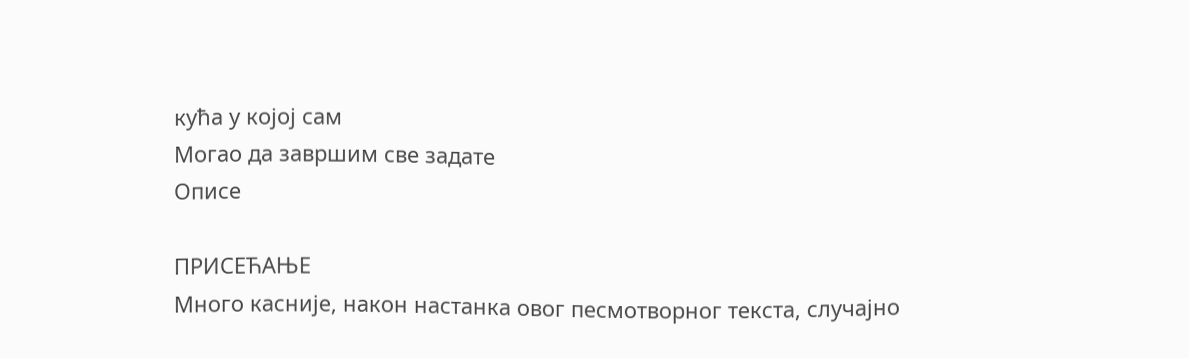кућа у којој сам
Могао да завршим све задате
Описе

ПРИСЕЋАЊЕ
Много касније, након настанка овог песмотворног текста, случајно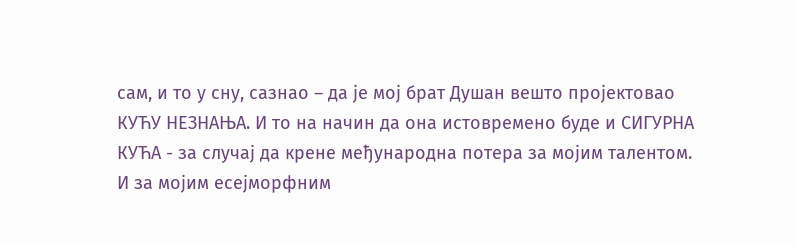сам, и то у сну, сазнао – да је мој брат Душан вешто пројектовао КУЋУ НЕЗНАЊА. И то на начин да она истовремено буде и СИГУРНА КУЋА - за случај да крене међународна потера за мојим талентом. И за мојим есејморфним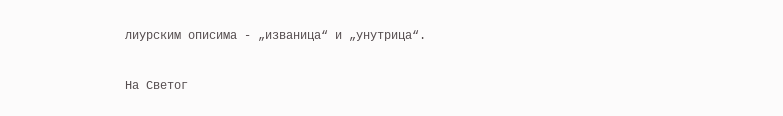лиурским описима - „изваница“ и „унутрица“.


На Светог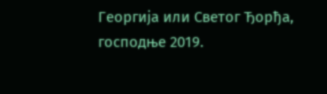Георгија или Светог Ђорђа, господње 2019.